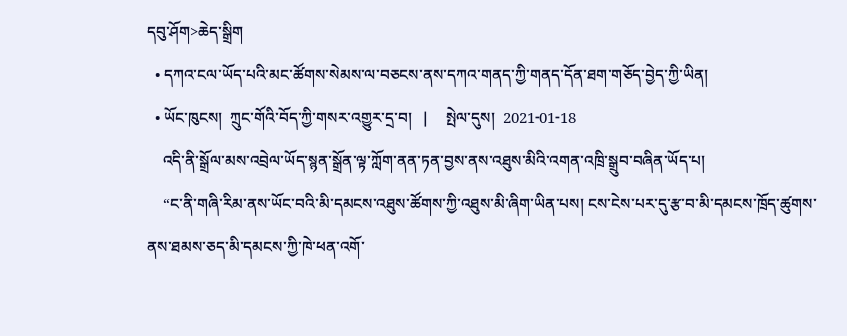དབུ་ཤོག>ཆེད་སྒྲིག
  • དཀའ་ངལ་ཡོད་པའི་མང་ཚོགས་སེམས་ལ་བཅངས་ནས་དཀའ་གནད་ཀྱི་གནད་དོན་ཐག་གཅོད་བྱེད་ཀྱི་ཡིན།
  • ཡོང་ཁུངས།  ཀྲུང་གོའི་བོད་ཀྱི་གསར་འགྱུར་དྲ་བ།   |     སྤེལ་དུས།  2021-01-18
    འདི་ནི་སྒྲོལ་མས་འབྲེལ་ཡོད་སྙན་སྒྲོན་ལྟ་ཀློག་ནན་ཏན་བྱས་ནས་འཐུས་མིའི་འགན་འཁྲི་སྒྲུབ་བཞིན་ཡོད་པ།
    “ང་ནི་གཞི་རིམ་ནས་ཡོང་བའི་མི་དམངས་འཐུས་ཚོགས་ཀྱི་འཐུས་མི་ཞིག་ཡིན་པས། ངས་ངེས་པར་དུ་རྩ་བ་མི་དམངས་ཁྲོད་ཚུགས་ནས་ཐམས་ཅད་མི་དམངས་ཀྱི་ཁེ་ཕན་འགོ་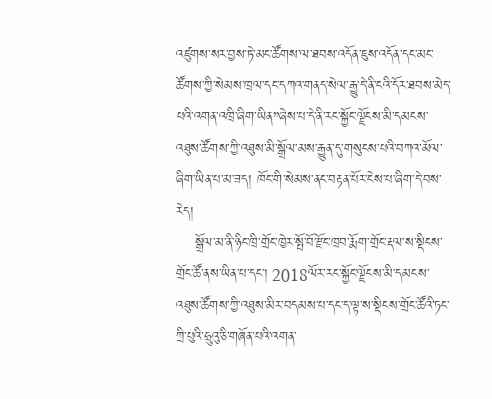འཛུགས་སར་བྱས་ཏེ་མང་ཚོགས་ལ་ཐབས་འདོན་ཇུས་འདོན་དང་མང་ཚོགས་ཀྱི་སེམས་ཁྲལ་དང་དཀའ་གནད་སེལ་རྒྱུ་དེ་ནི་ངའི་དོར་ཐབས་མེད་པའི་འགན་འཁྲི་ཞིག་ཡིན”ཞེས་པ་དེ་ནི་རང་སྐྱོང་ལྗོངས་མི་དམངས་འཐུས་ཚོགས་ཀྱི་འཐུས་མི་སྒྲོལ་མས་རྒྱུན་དུ་གསུངས་པའི་བཀའ་མོལ་ཞིག་ཡིན་པ་མ་ཟད། ཁོང་གི་སེམས་ནང་བརྟན་པོར་ངེས་པ་ཞིག་དེ་བས་རེད།
    སྒྲོལ་མ་ནི་ཉིང་ཁྲི་གྲོང་ཁྱེར་སྤོ་བོ་རྫོང་ཁྲབ་རྨོག་གྲོང་རྡལ་ས་སྡིངས་གྲོང་ཚོ་ནས་ཡིན་པ་དང་། 2018ལོར་རང་སྐྱོང་ལྗོངས་མི་དམངས་འཐུས་ཚོགས་ཀྱི་འཐུས་མིར་བདམས་པ་དང་ད་ལྟ་ས་སྡིངས་གྲོང་ཚོའི་ཏང་ཀྲི་པུའི་ཧྲུའུ་ཅི་གཞོན་པའི་འགན་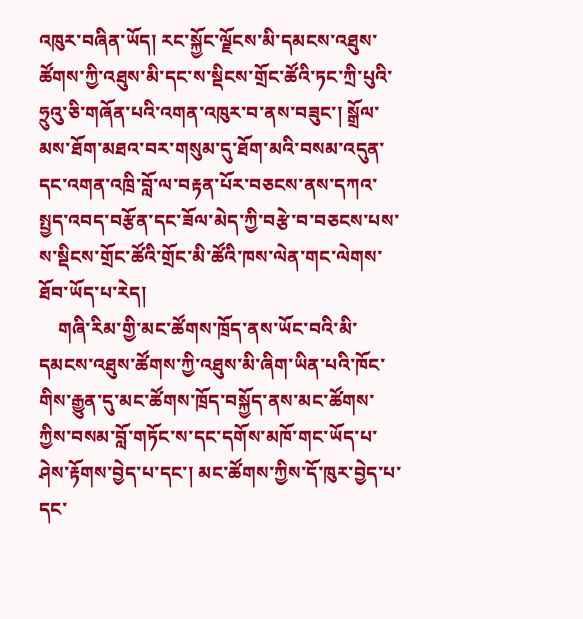འཁུར་བཞིན་ཡོད། རང་སྐྱོང་ལྗོངས་མི་དམངས་འཐུས་ཚོགས་ཀྱི་འཐུས་མི་དང་ས་སྡིངས་གྲོང་ཚོའི་ཏང་ཀྲི་པུའི་ཧྲུའུ་ཅི་གཞོན་པའི་འགན་འཁུར་བ་ནས་བཟུང་། སྒྲོལ་མས་ཐོག་མཐའ་བར་གསུམ་དུ་ཐོག་མའི་བསམ་འདུན་དང་འགན་འཁྲི་བློ་ལ་བརྟན་པོར་བཅངས་ནས་དཀའ་སྤྱད་འབད་བརྩོན་དང་ཟོལ་མེད་ཀྱི་བརྩེ་བ་བཅངས་པས་ས་སྡིངས་གྲོང་ཚོའི་གྲོང་མི་ཚོའི་ཁས་ལེན་གང་ལེགས་ཐོབ་ཡོད་པ་རེད།
    གཞི་རིམ་གྱི་མང་ཚོགས་ཁྲོད་ནས་ཡོང་བའི་མི་དམངས་འཐུས་ཚོགས་ཀྱི་འཐུས་མི་ཞིག་ཡིན་པའི་ཁོང་གིས་རྒྱུན་དུ་མང་ཚོགས་ཁྲོད་བསྐྱོད་ནས་མང་ཚོགས་ཀྱིས་བསམ་བློ་གཏོང་ས་དང་དགོས་མཁོ་གང་ཡོད་པ་ཤེས་རྟོགས་བྱེད་པ་དང་། མང་ཚོགས་ཀྱིས་དོ་ཁུར་བྱེད་པ་དང་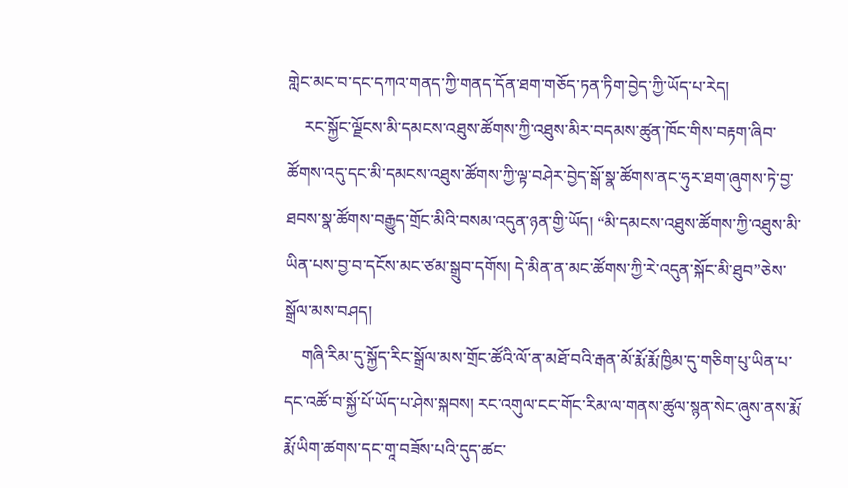གླེང་མང་བ་དང་དཀའ་གནད་ཀྱི་གནད་དོན་ཐག་གཅོད་ཏན་ཏིག་བྱེད་ཀྱི་ཡོད་པ་རེད།
    རང་སྐྱོང་ལྗོངས་མི་དམངས་འཐུས་ཚོགས་ཀྱི་འཐུས་མིར་བདམས་ཚུན་ཁོང་གིས་བརྟག་ཞིབ་ཚོགས་འདུ་དང་མི་དམངས་འཐུས་ཚོགས་ཀྱི་ལྟ་བཤེར་བྱེད་སྒོ་སྣ་ཚོགས་ནང་ཧུར་ཐག་ཞུགས་ཏེ་བྱ་ཐབས་སྣ་ཚོགས་བརྒྱུད་གྲོང་མིའི་བསམ་འདུན་ཉན་གྱི་ཡོད། “མི་དམངས་འཐུས་ཚོགས་ཀྱི་འཐུས་མི་ཡིན་པས་བྱ་བ་དངོས་མང་ཙམ་སྒྲུབ་དགོས། དེ་མིན་ན་མང་ཚོགས་ཀྱི་རེ་འདུན་སྐོང་མི་ཐུབ”ཅེས་སྒྲོལ་མས་བཤད།
    གཞི་རིམ་དུ་སྐྱོད་རིང་སྒྲོལ་མས་གྲོང་ཚོའི་ལོ་ན་མཐོ་བའི་རྒན་མོ་རྨོ་རྨོ་ཁྱིམ་དུ་གཅིག་པུ་ཡིན་པ་དང་འཚོ་བ་སྐྱོ་པོ་ཡོད་པ་ཤེས་སྐབས། རང་འགུལ་ངང་གོང་རིམ་ལ་གནས་ཚུལ་སྙན་སེང་ཞུས་ནས་རྨོ་རྨོ་ཡིག་ཚགས་དང་གཱ་བཟོས་པའི་དུད་ཚང་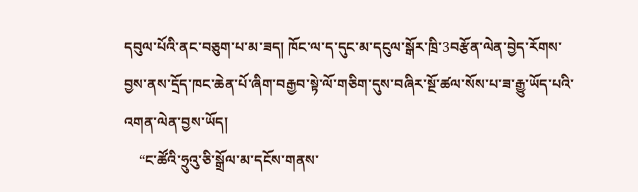དབུལ་པོའི་ནང་བཅུག་པ་མ་ཟད། ཁོང་ལ་ད་དུང་མ་དངུལ་སྒོར་ཁྲི་3བརྩོན་ལེན་བྱེད་རོགས་བྱས་ནས་དྲོད་ཁང་ཆེན་པོ་ཞིག་བརྒྱབ་སྟེ་ལོ་གཅིག་དུས་བཞིར་སྔོ་ཚལ་སོས་པ་ཟ་རྒྱུ་ཡོད་པའི་འགན་ལེན་བྱས་ཡོད།
    “ང་ཚོའི་ཧྲུའུ་ཅི་སྒྲོལ་མ་དངོས་གནས་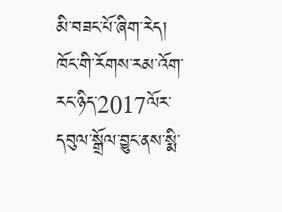མི་བཟང་པོ་ཞིག་རེད། ཁོང་གི་རོགས་རམ་འོག་རང་ཉིད་2017ལོར་དབུལ་སྒྲོལ་བྱུང་ནས་སྨི་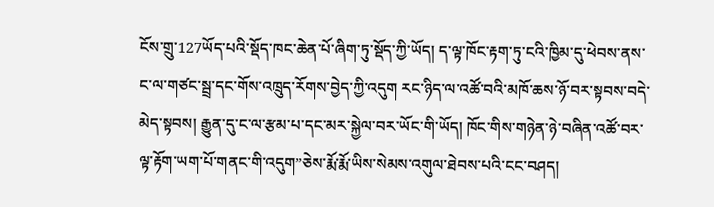ངོས་གྲུ་127ཡོད་པའི་སྡོད་ཁང་ཆེན་པོ་ཞིག་ཏུ་སྡོད་ཀྱི་ཡོད། ད་ལྟ་ཁོང་རྟག་ཏུ་ངའི་ཁྱིམ་དུ་ཕེབས་ནས་ང་ལ་གཙང་སྦྲ་དང་གོས་འཁྲུད་རོགས་བྱེད་ཀྱི་འདུག རང་ཉིད་ལ་འཚོ་བའི་མཁོ་ཆས་ཉོ་བར་སྟབས་བདེ་མེད་སྟབས། རྒྱུན་དུ་ང་ལ་རྩམ་པ་དང་མར་སྐྱེལ་བར་ཡོང་གི་ཡོད། ཁོང་གིས་གཉེན་ཉེ་བཞིན་འཚོ་བར་ལྟ་རྟོག་ཡག་པོ་གནང་གི་འདུག”ཅེས་རྨོ་རྨོ་ཡིས་སེམས་འགུལ་ཐེབས་པའི་ངང་བཤད།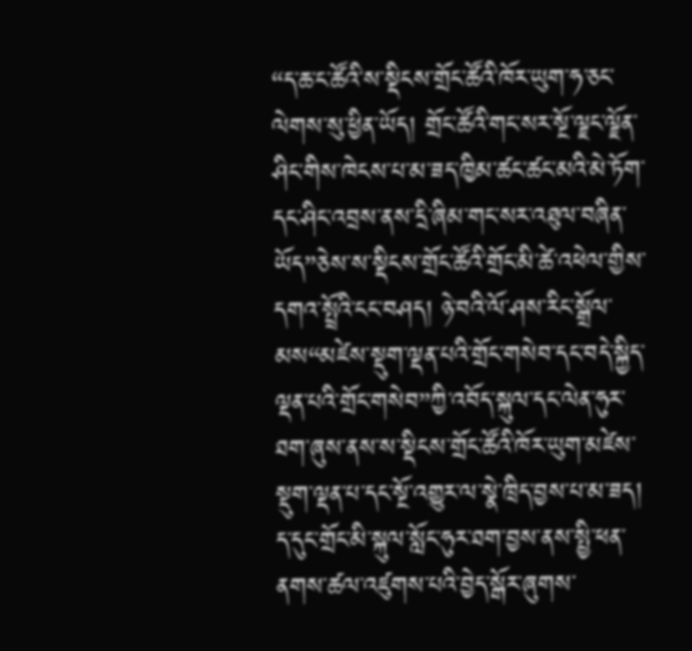“ད་ཆ་ང་ཚོའི་ས་སྡིངས་གྲོང་ཚོའི་ཁོར་ཡུག་ཧ་ཅང་ལེགས་སུ་ཕྱིན་ཡོད། གྲོང་ཚོའི་གང་སར་སྔོ་ལྗང་ལྗོན་ཤིང་གིས་ཁེངས་པ་མ་ཟད་ཁྱིམ་ཚང་ཚང་མའི་མེ་ཏོག་དང་ཤིང་འབྲས་ནས་དྲི་ཞིམ་གང་སར་འཐུལ་བཞིན་ཡོད”ཅེས་ས་སྡིངས་གྲོང་ཚོའི་གྲོང་མི་ཚེ་འཕེལ་གྱིས་དགའ་སྤྲོའི་ངང་བཤད། ཉེ་བའི་ལོ་ཤས་རིང་སྒྲོལ་མས“མཛེས་སྡུག་ལྡན་པའི་གྲོང་གསེབ་དང་བདེ་སྐྱིད་ལྡན་པའི་གྲོང་གསེབ”ཀྱི་འབོད་སྐུལ་དང་ལེན་ཧུར་ཐག་ཞུས་ནས་ས་སྡིངས་གྲོང་ཚོའི་ཁོར་ཡུག་མཛེས་སྡུག་ལྡན་པ་དང་སྔོ་འགྱུར་ལ་སྣེ་ཁྲིད་བྱས་པ་མ་ཟད། ད་དུང་གྲོང་མི་སྐུལ་སློང་ཧུར་ཐག་བྱས་ནས་སྤྱི་ཕན་ནགས་ཚལ་འཛུགས་པའི་བྱེད་སྒོར་ཞུགས་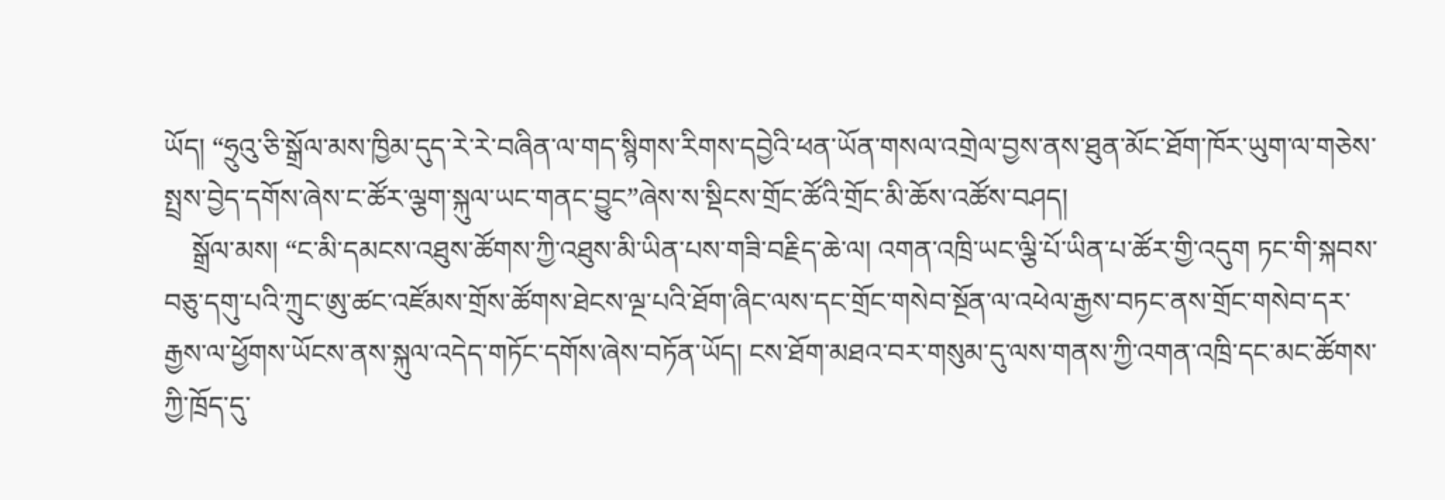ཡོད། “ཧྲུའུ་ཅི་སྒྲོལ་མས་ཁྱིམ་དུད་རེ་རེ་བཞིན་ལ་གད་སྙིགས་རིགས་དབྱེའི་ཕན་ཡོན་གསལ་འགྲེལ་བྱས་ནས་ཐུན་མོང་ཐོག་ཁོར་ཡུག་ལ་གཅེས་སྤྲས་བྱེད་དགོས་ཞེས་ང་ཚོར་ལྕག་སྐུལ་ཡང་གནང་བྱུང”ཞེས་ས་སྡིངས་གྲོང་ཚོའི་གྲོང་མི་ཆོས་འཚོས་བཤད།
    སྒྲོལ་མས། “ང་མི་དམངས་འཐུས་ཚོགས་ཀྱི་འཐུས་མི་ཡིན་པས་གཟི་བརྗིད་ཆེ་ལ། འགན་འཁྲི་ཡང་ལྕི་པོ་ཡིན་པ་ཚོར་གྱི་འདུག ཏང་གི་སྐབས་བཅུ་དགུ་པའི་ཀྲུང་ཨུ་ཚང་འཛོམས་གྲོས་ཚོགས་ཐེངས་ལྔ་པའི་ཐོག་ཞིང་ལས་དང་གྲོང་གསེབ་སྔོན་ལ་འཕེལ་རྒྱས་བཏང་ནས་གྲོང་གསེབ་དར་རྒྱས་ལ་ཕྱོགས་ཡོངས་ནས་སྐུལ་འདེད་གཏོང་དགོས་ཞེས་བཏོན་ཡོད། ངས་ཐོག་མཐའ་བར་གསུམ་དུ་ལས་གནས་ཀྱི་འགན་འཁྲི་དང་མང་ཚོགས་ཀྱི་ཁྲོད་དུ་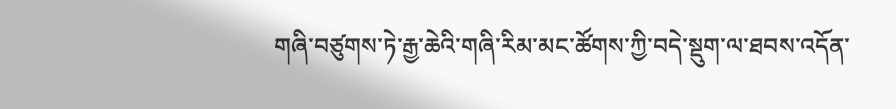གཞི་བཙུགས་ཏེ་རྒྱ་ཆེའི་གཞི་རིམ་མང་ཚོགས་ཀྱི་བདེ་སྡུག་ལ་ཐབས་འདོན་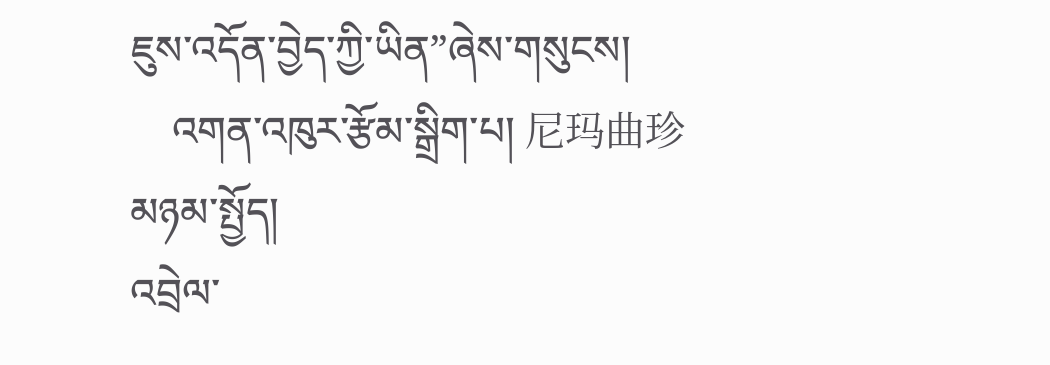ཇུས་འདོན་བྱེད་ཀྱི་ཡིན”ཞེས་གསུངས།
    འགན་འཁུར་རྩོམ་སྒྲིག་པ། 尼玛曲珍
མཉམ་སྤྱོད།
འབྲེལ་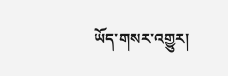ཡོད་གསར་འགྱུར།